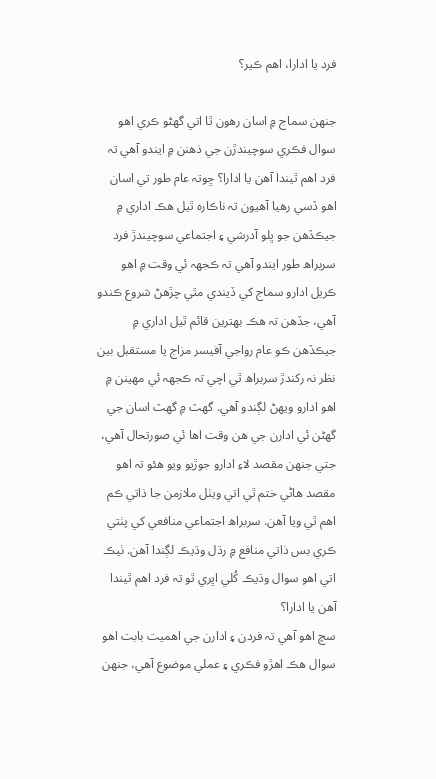فرد يا ادارا، اھم ڪير؟

جنھن سماج ۾ اسان رھون ٿا اتي گهڻو ڪري اھو سوال فڪري سوچيندڙن جي ذھنن ۾ ايندو آھي تہ فرد اھم ٿيندا آھن يا ادارا؟ ڇوتہ عام طور تي اسان اھو ڏسي رھيا آھيون تہ ناڪارہ ٿيل ھڪ اداري ۾ جيڪڏھن جو ڀلو آدرشي ۽ اجتماعي سوچيندڙ فرد سربراھ طور ايندو آھي تہ ڪجهہ ئي وقت ۾ اھو ڪريل ادارو سماج کي ڏيندي مٿي چڙهڻ شروع ڪندو آھي، جڏھن تہ ھڪ بھترين قائم ٿيل اداري ۾ جيڪڏھن ڪو عام رواجي آفيسر مزاج يا مستقبل بين نظر نہ رکندڙ سربراھ ٿي اچي تہ ڪجهہ ئي مھينن ۾ اھو ادارو ويھڻ لڳندو آھي. گهٽ ۾ گهٽ اسان جي گهڻن ئي ادارن جي ھن وقت اھا ئي صورتحال آھي، جتي جنھن مقصد لاءِ ادارو جوڙيو ويو ھئو تہ اھو مقصد ھاڻي ختم ٿي اتي ويٺل ملازمن جا ذاتي ڪم اھم ٿي ويا آھن. سربراھ اجتماعي منافعي کي پٺتي ڪري بس ذاتي منافع ۾ رڌل وڌيڪ لڳندا آھن. ٺيڪ اتي اھو سوال وڌيڪ کُلي اڀري ٿو تہ فرد اھم ٿيندا آھن يا ادارا؟
سچ اھو آھي تہ فردن ۽ ادارن جي اهميت بابت اھو سوال هڪ اهڙو فڪري ۽ عملي موضوع آهي، جنھن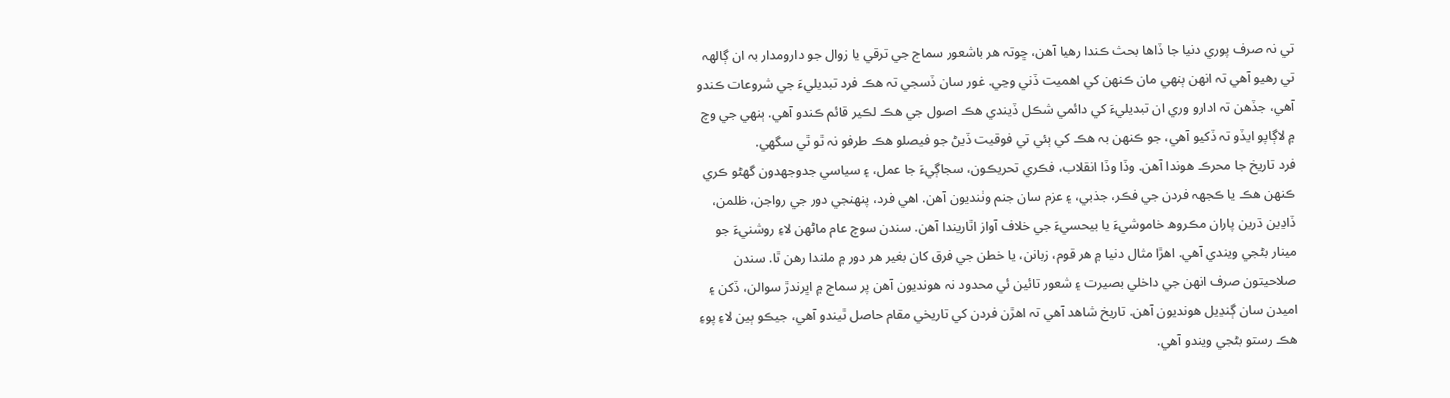تي نہ صرف پوري دنيا جا ڏاھا بحث ڪندا رهيا آهن، ڇوتہ هر باشعور سماج جي ترقي يا زوال جو دارومدار بہ ان ڳالهہ تي رهيو آهي تہ انهن ٻنهي مان ڪنھن کي اهميت ڏني وڃي. غور سان ڏسجي تہ ھڪ فرد تبديليءَ جي شروعات ڪندو آهي، جڏهن تہ ادارو وري ان تبديليءَ کي دائمي شڪل ڏيندي ھڪ اصول جي ھڪ لڪير قائم ڪندو آھي. ٻنهي جي وچ ۾ لاڳاپو ايڏو تہ ڏکيو آهي، جو ڪنھن بہ ھڪ کي ٻئي تي فوقيت ڏيڻ جو فيصلو هڪ طرفو نہ ٿو ٿي سگهي.
فرد تاريخ جا محرڪ هوندا آهن. وڏا وڏا انقلاب، فڪري تحريڪون، سجاڳيءَ جا عمل، ۽ سياسي جدوجھدون گهڻو ڪري ڪنھن هڪ يا ڪجهہ فردن جي فڪر، جذبي، ۽ عزم سان جنم وٺنديون آهن. اهي فرد، پنھنجي دور جي رواجن، ظلمن، ڏاڍين ڌرين پاران مڪروھ خاموشيءَ يا بيحسيءَ جي خلاف آواز اٿاريندا آهن. سندن سوچ عام ماڻهن لاءِ روشنيءَ جو مينار بڻجي ويندي آھي. اهڙا مثال دنيا ۾ ھر قوم، زبانن، يا خطن جي فرق کان بغير هر دور ۾ ملندا رھن ٿا. سندن صلاحيتون صرف انهن جي داخلي بصيرت ۽ شعور تائين ئي محدود نہ هونديون آهن پر سماج ۾ اڀرندڙ سوالن، ڏکن ۽ اميدن سان ڳنڍيل هونديون آهن. تاريخ شاھد آھي تہ اھڙن فردن کي تاريخي مقام حاصل ٿيندو آهي، جيڪو ٻين لاءِ پوءِ ھڪ رستو بڻجي ويندو آهي.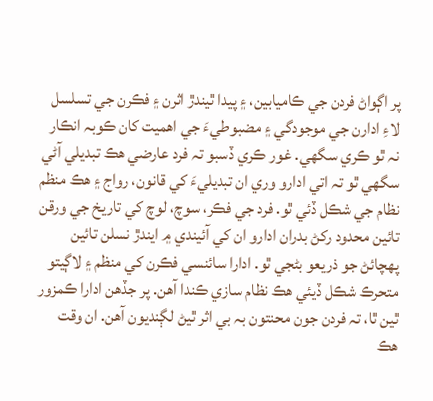پر اڳواڻ فردن جي ڪاميابين، ۽ پيدا ٿيندڙ اثرن ۽ فڪرن جي تسلسل لاءِ ادارن جي موجودگي ۽ مضبوطيءَ جي اهميت کان ڪوبہ انڪار نہ ٿو ڪري سگهي. غور ڪري ڏسبو تہ فرد عارضي ھڪ تبديلي آڻي سگهي ٿو تہ اتي ادارو وري ان تبديليءَ کي قانون، رواج ۽ ھڪ منظم نظام جي شڪل ڏئي ٿو. فرد جي فڪر، سوچ، لوچ کي تاريخ جي ورقن تائين محدود رکڻ بدران ادارو ان کي آئيندي ۾ ايندڙ نسلن تائين پھچائڻ جو ذريعو بڻجي ٿو. ادارا سائنسي فڪرن کي منظم ۽ لاڳيتو متحرڪ شڪل ڏيئي ھڪ نظام سازي ڪندا آھن. پر جڏهن ادارا ڪمزور ٿين ٿا، تہ فردن جون محنتون بہ بي اثر ٿيڻ لڳنديون آھن. ان وقت هڪ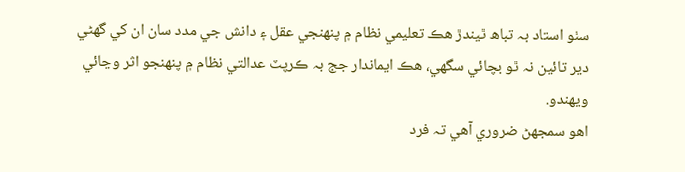سٺو استاد بہ تباھ ٿيندڙ ھڪ تعليمي نظام ۾ پنھنجي عقل ۽ دانش جي مدد سان ان کي گهڻي دير تائين نہ ٿو بچائي سگهي، هڪ ايماندار جج بہ ڪرپٽ عدالتي نظام ۾ پنھنجو اثر وڃائي ويھندو.
اهو سمجهڻ ضروري آهي تہ فرد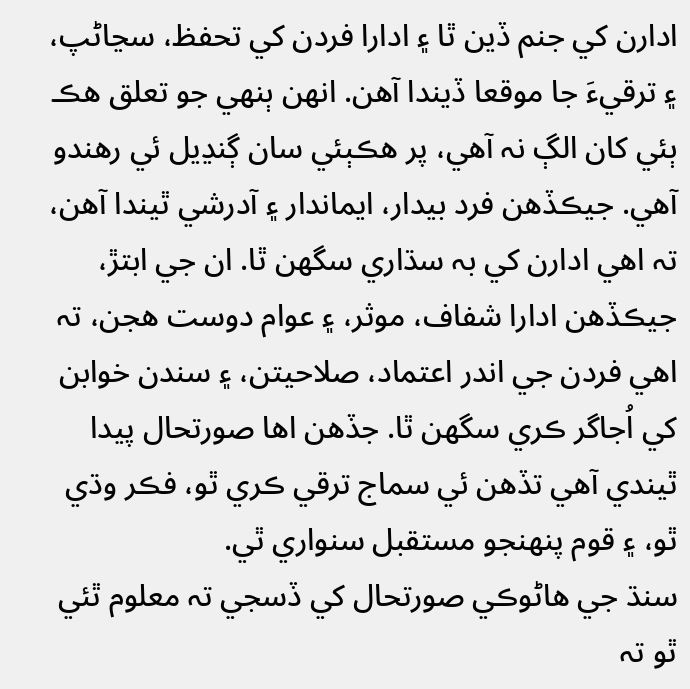ادارن کي جنم ڏين ٿا ۽ ادارا فردن کي تحفظ، سڃاڻپ، ۽ ترقيءَ جا موقعا ڏيندا آھن. انهن ٻنهي جو تعلق هڪ ٻئي کان الڳ نہ آهي، پر هڪٻئي سان ڳنڍيل ئي رھندو آهي. جيڪڏهن فرد بيدار، ايماندار ۽ آدرشي ٿيندا آھن، تہ اهي ادارن کي بہ سڌاري سگهن ٿا. ان جي ابتڙ، جيڪڏهن ادارا شفاف، موثر، ۽ عوام دوست هجن، تہ اهي فردن جي اندر اعتماد، صلاحيتن، ۽ سندن خوابن کي اُجاگر ڪري سگهن ٿا. جڏھن اھا صورتحال پيدا ٿيندي آھي تڏھن ئي سماج ترقي ڪري ٿو، فڪر وڌي ٿو، ۽ قوم پنھنجو مستقبل سنواري ٿي.
سنڌ جي ھاڻوڪي صورتحال کي ڏسجي تہ معلوم ٿئي ٿو تہ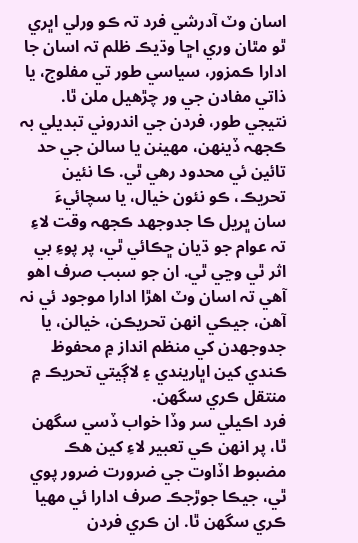اسان وٽ آدرشي فرد تہ ڪو ورلي اڀري ٿو مٿان وري اڇا وڌيڪ ظلم تہ اسان جا ادارا ڪمزور، سياسي طور تي مفلوج، يا ذاتي مفادن جي ور چڙهيل ملن ٿا. نتيجي طور، فردن جي اندروني تبديلي بہ ڪجهہ ڏينھن، مھينن يا سالن جي حد تائين ئي محدود رهي ٿي. ڪا نئين تحريڪ، ڪو نئون خيال، يا سچائيءَ سان ڀريل ڪا جدوجھد ڪجهہ وقت لاءِ تہ عوام جو ڌيان ڇڪائي ٿي، پر پوءِ بي اثر ٿي وڃي ٿي. ان جو سبب صرف اهو آهي تہ اسان وٽ اهڙا ادارا موجود ئي نہ آهن، جيڪي انهن تحريڪن، خيالن، يا جدوجھدن کي منظم انداز ۾ محفوظ ڪندي کين اڀاريندي ۽ لاڳيتي تحريڪ ۾ منتقل ڪري سگهن.
فرد اڪيلي سر وڏا خواب ڏسي سگهن ٿا، پر انهن ڪي تعبير لاءِ کين هڪ مضبوط اڏاوت جي ضرورت ضرور پوي ٿي، جيڪا جوڙجڪ صرف ادارا ئي مھيا ڪري سگهن ٿا. ان ڪري فردن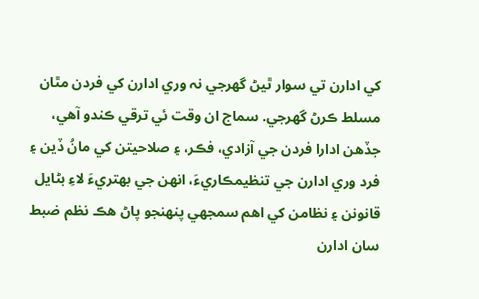کي ادارن تي سوار ٿيڻ گهرجي نہ وري ادارن کي فردن مٿان مسلط ڪرڻ گهرجي. سماج ان وقت ئي ترقي ڪندو آهي، جڏهن ادارا فردن جي آزادي، فڪر، ۽ صلاحيتن کي مانُ ڏين ۽ فرد وري ادارن جي تنظيمڪاريءَ، انهن جي بھتريءَ لاءِ بڻايل قانونن ۽ نظامن کي اھم سمجهي پنھنجو پاڻ ھڪ نظم ضبط سان ادارن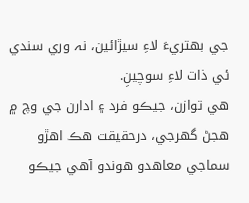جي بھتريءَ لاءِ سيڙائين، نہ وري سندي ئي ذات لاءِ سوچينِ.
ھي توازن، جيڪو فرد ۽ ادارن جي وچ ۾ هجڻ گهرجي، درحقيقت هڪ اهڙو سماجي معاهدو ھوندو آهي جيڪو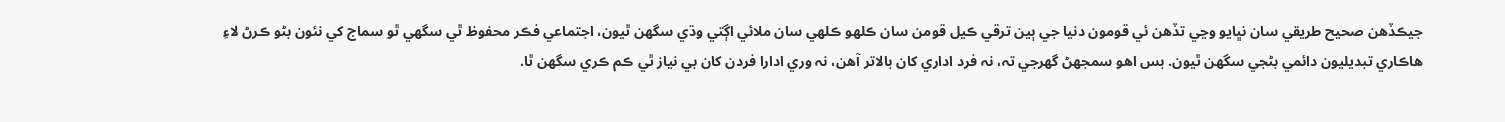جيڪڏهن صحيح طريقي سان نڀايو وڃي تڏھن ئي قومون دنيا جي ٻين ترقي ڪيل قومن سان ڪلهو ڪلهي سان ملائي اڳتي وڌي سگهن ٿيون، اجتماعي فڪر محفوظ ٿي سگهي ٿو سماج کي نئون بڻو ڪرڻ لاءِ ھاڪاري تبديليون دائمي بڻجي سگهن ٿيون. بس اھو سمجهڻ گهرجي تہ، نہ فرد اداري کان بالاتر آهن، نہ وري ادارا فردن کان بي نياز ٿي ڪم ڪري سگهن ٿا.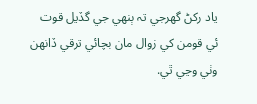ياد رکڻ گهرجي تہ ٻنهي جي گڏيل قوت ئي قومن کي زوال مان بچائي ترقي ڏانھن وٺي وڃي ٿي.